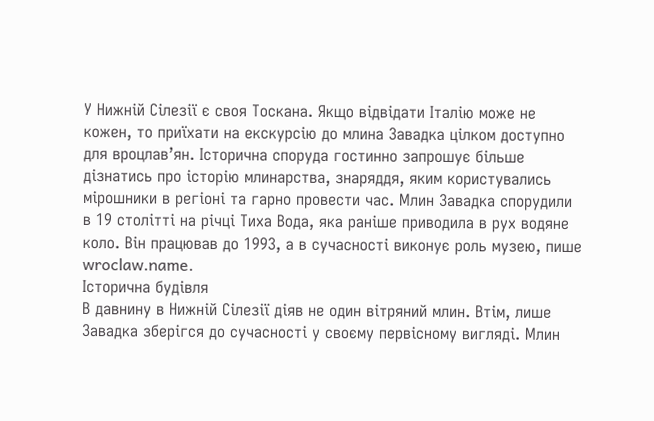У Нижній Сілезії є своя Тоскана. Якщо відвідати Італію може не кожен, то приїхати на екскурсію до млина Завадка цілком доступно для вроцлав’ян. Історична споруда гостинно запрошує більше дізнатись про історію млинарства, знаряддя, яким користувались мірошники в регіоні та гарно провести час. Млин Завадка спорудили в 19 столітті на річці Тиха Вода, яка раніше приводила в рух водяне коло. Він працював до 1993, а в сучасності виконує роль музею, пише wroclaw.name.
Історична будівля
В давнину в Нижній Сілезії діяв не один вітряний млин. Втім, лише Завадка зберігся до сучасності у своєму первісному вигляді. Млин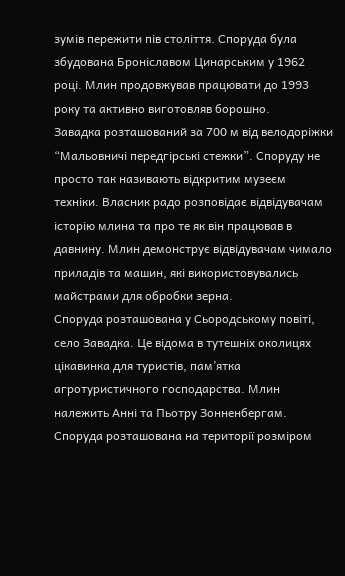зумів пережити пів століття. Споруда була збудована Броніславом Цинарським у 1962 році. Млин продовжував працювати до 1993 року та активно виготовляв борошно.
Завадка розташований за 700 м від велодоріжки “Мальовничі передгірські стежки”. Споруду не просто так називають відкритим музеєм техніки. Власник радо розповідає відвідувачам історію млина та про те як він працював в давнину. Млин демонструє відвідувачам чимало приладів та машин, які використовувались майстрами для обробки зерна.
Споруда розташована у Сьородському повіті, село Завадка. Це відома в тутешніх околицях цікавинка для туристів, пам’ятка агротуристичного господарства. Млин належить Анні та Пьотру Зонненбергам. Споруда розташована на території розміром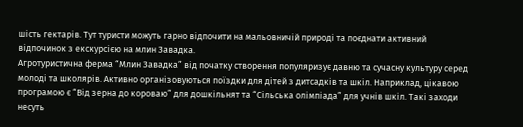шість гектарів. Тут туристи можуть гарно відпочити на мальовничій природі та поєднати активний відпочинок з екскурсією на млин Завадка.
Агротуристична ферма “Млин Завадка” від початку створення популяризує давню та сучасну культуру серед молоді та школярів. Активно організовуються поїздки для дітей з дитсадків та шкіл. Наприклад, цікавою програмою є “Від зерна до короваю” для дошкільнят та “Сільська олімпіада” для учнів шкіл. Такі заходи несуть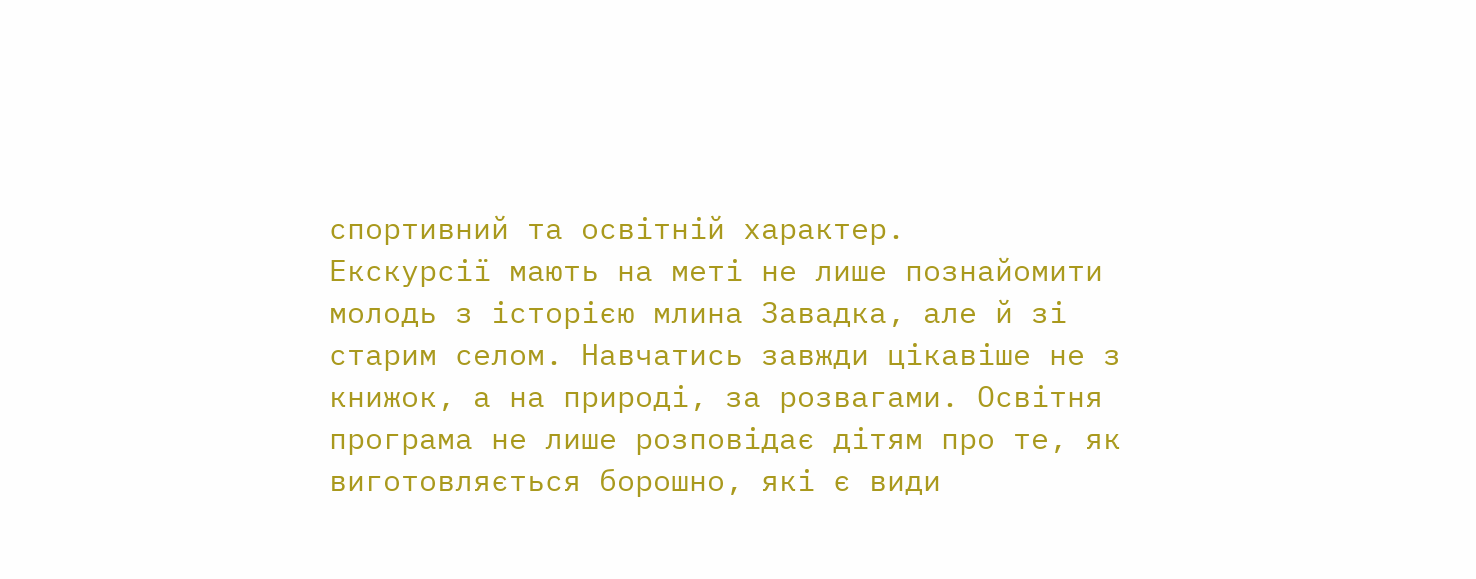спортивний та освітній характер.
Екскурсії мають на меті не лише познайомити молодь з історією млина Завадка, але й зі старим селом. Навчатись завжди цікавіше не з книжок, а на природі, за розвагами. Освітня програма не лише розповідає дітям про те, як виготовляється борошно, які є види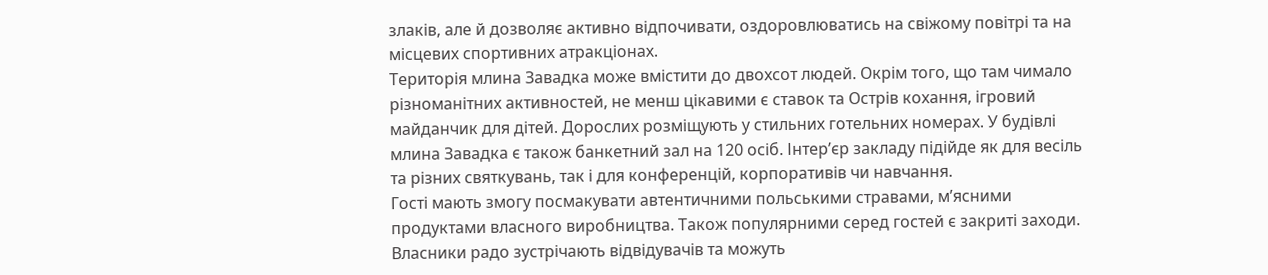злаків, але й дозволяє активно відпочивати, оздоровлюватись на свіжому повітрі та на місцевих спортивних атракціонах.
Територія млина Завадка може вмістити до двохсот людей. Окрім того, що там чимало різноманітних активностей, не менш цікавими є ставок та Острів кохання, ігровий майданчик для дітей. Дорослих розміщують у стильних готельних номерах. У будівлі млина Завадка є також банкетний зал на 120 осіб. Інтер’єр закладу підійде як для весіль та різних святкувань, так і для конференцій, корпоративів чи навчання.
Гості мають змогу посмакувати автентичними польськими стравами, м’ясними продуктами власного виробництва. Також популярними серед гостей є закриті заходи. Власники радо зустрічають відвідувачів та можуть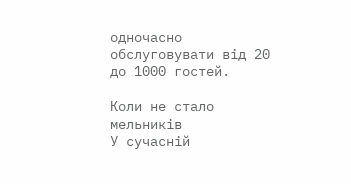одночасно обслуговувати від 20 до 1000 гостей.

Коли не стало мельників
У сучасній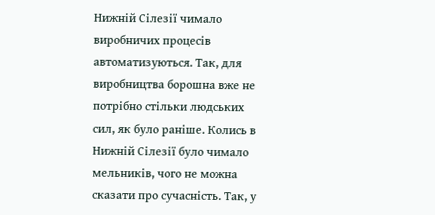Нижній Сілезії чимало виробничих процесів автоматизуються. Так, для виробництва борошна вже не потрібно стільки людських сил, як було раніше. Колись в Нижній Сілезії було чимало мельників, чого не можна сказати про сучасність. Так, у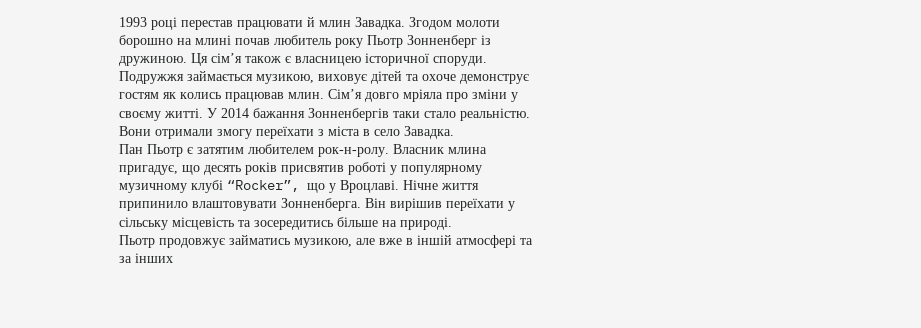1993 році перестав працювати й млин Завадка. Згодом молоти борошно на млині почав любитель року Пьотр Зонненберг із дружиною. Ця сім’я також є власницею історичної споруди.
Подружжя займається музикою, виховує дітей та охоче демонструє гостям як колись працював млин. Сім’я довго мріяла про зміни у своєму житті. У 2014 бажання Зонненбергів таки стало реальністю. Вони отримали змогу переїхати з міста в село Завадка.
Пан Пьотр є затятим любителем рок-н-ролу. Власник млина пригадує, що десять років присвятив роботі у популярному музичному клубі “Rocker”, що у Вроцлаві. Нічне життя припинило влаштовувати Зонненберга. Він вирішив переїхати у сільську місцевість та зосередитись більше на природі.
Пьотр продовжує займатись музикою, але вже в іншій атмосфері та за інших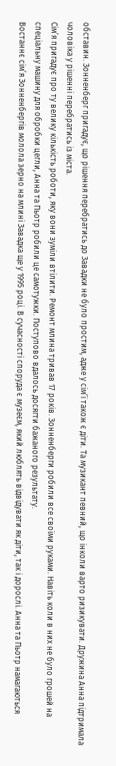обставин. Зонненберг пригадує, що рішення перебратись до Завадки не було простим, адже у сім’ї також є діти. Та музикант певний, що інколи варто ризикувати. Дружина Анна підтримала чоловіка у рішенні перебратись із міста.
Сім’я пригадує про ту велику кількість роботи, яку вони зуміли втілити. Ремонт млина тривав 17 років. Зонненберги робили все своїми руками. Навіть коли в них не було грошей на спеціальну машину для обробки цегли, Анна та Пьотр робили це самотужки. Поступово вдалось досягти бажаного результату.
Востаннє сім’я Зонненбергів молола зерно на млині Завадка ще у 1995 році. В сучасності споруда є музеєм, який люблять відвідувати як діти, так і дорослі. Анна та Пьотр намагаються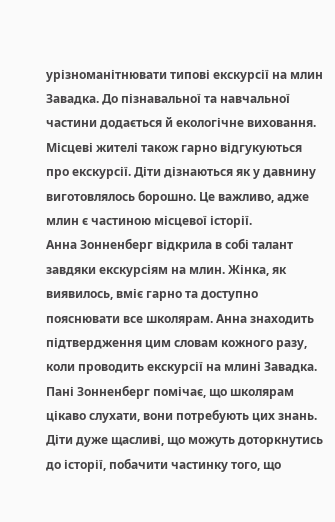урізноманітнювати типові екскурсії на млин Завадка. До пізнавальної та навчальної частини додається й екологічне виховання. Місцеві жителі також гарно відгукуються про екскурсії. Діти дізнаються як у давнину виготовлялось борошно. Це важливо, адже млин є частиною місцевої історії.
Анна Зонненберг відкрила в собі талант завдяки екскурсіям на млин. Жінка, як виявилось, вміє гарно та доступно пояснювати все школярам. Анна знаходить підтвердження цим словам кожного разу, коли проводить екскурсії на млині Завадка. Пані Зонненберг помічає, що школярам цікаво слухати, вони потребують цих знань. Діти дуже щасливі, що можуть доторкнутись до історії, побачити частинку того, що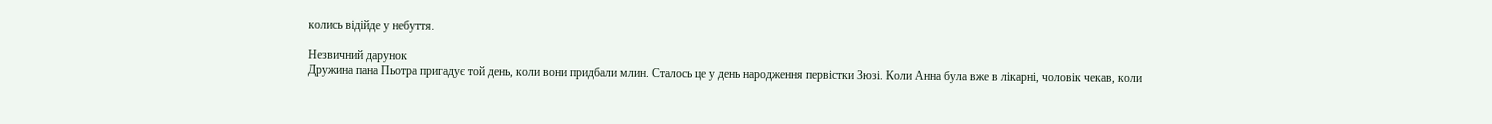колись відійде у небуття.

Незвичний дарунок
Дружина пана Пьотра пригадує той день, коли вони придбали млин. Сталось це у день народження первістки Зюзі. Коли Анна була вже в лікарні, чоловік чекав, коли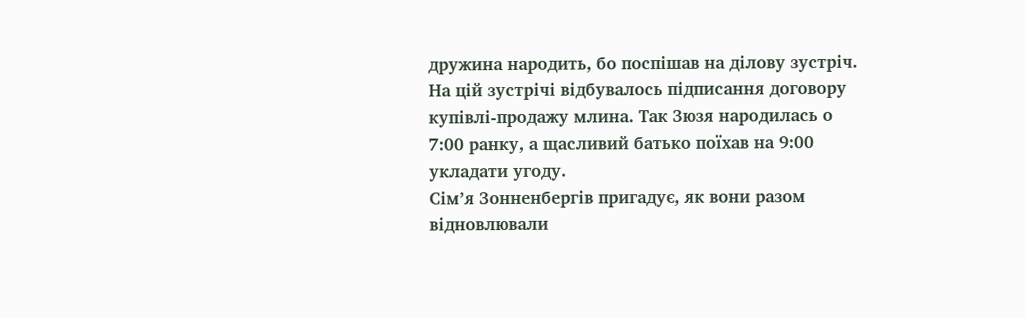дружина народить, бо поспішав на ділову зустріч. На цій зустрічі відбувалось підписання договору купівлі-продажу млина. Так Зюзя народилась о 7:00 ранку, а щасливий батько поїхав на 9:00 укладати угоду.
Сім’я Зонненбергів пригадує, як вони разом відновлювали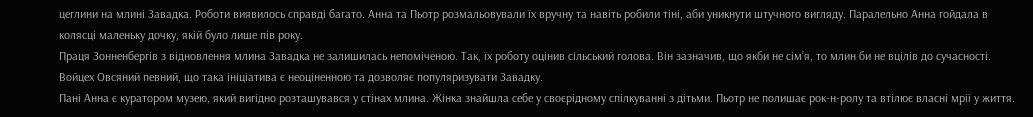цеглини на млині Завадка. Роботи виявилось справді багато. Анна та Пьотр розмальовували їх вручну та навіть робили тіні, аби уникнути штучного вигляду. Паралельно Анна гойдала в колясці маленьку дочку, якій було лише пів року.
Праця Зонненбергів з відновлення млина Завадка не залишилась непоміченою. Так, їх роботу оцінив сільський голова. Він зазначив, що якби не сім’я, то млин би не вцілів до сучасності. Войцех Овсяний певний, що така ініціатива є неоціненною та дозволяє популяризувати Завадку.
Пані Анна є куратором музею, який вигідно розташувався у стінах млина. Жінка знайшла себе у своєрідному спілкуванні з дітьми. Пьотр не полишає рок-н-ролу та втілює власні мрії у життя.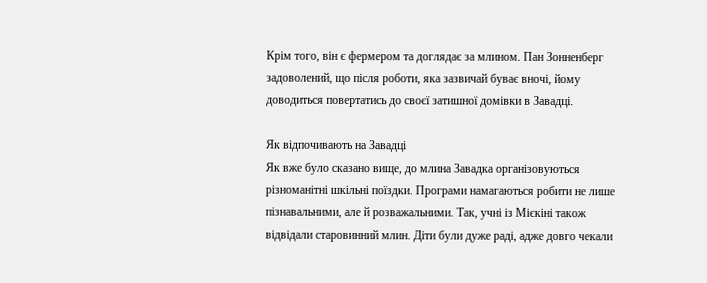Крім того, він є фермером та доглядає за млином. Пан Зонненберг задоволений, що після роботи, яка зазвичай буває вночі, йому доводиться повертатись до своєї затишної домівки в Завадці.

Як відпочивають на Завадці
Як вже було сказано вище, до млина Завадка організовуються різноманітні шкільні поїздки. Програми намагаються робити не лише пізнавальними, але й розважальними. Так, учні із Мієкіні також відвідали старовинний млин. Діти були дуже раді, адже довго чекали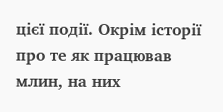цієї події. Окрім історії про те як працював млин, на них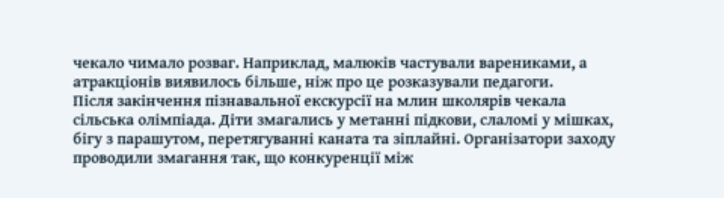чекало чимало розваг. Наприклад, малюків частували варениками, а атракціонів виявилось більше, ніж про це розказували педагоги.
Після закінчення пізнавальної екскурсії на млин школярів чекала сільська олімпіада. Діти змагались у метанні підкови, слаломі у мішках, бігу з парашутом, перетягуванні каната та зіплайні. Організатори заходу проводили змагання так, що конкуренції між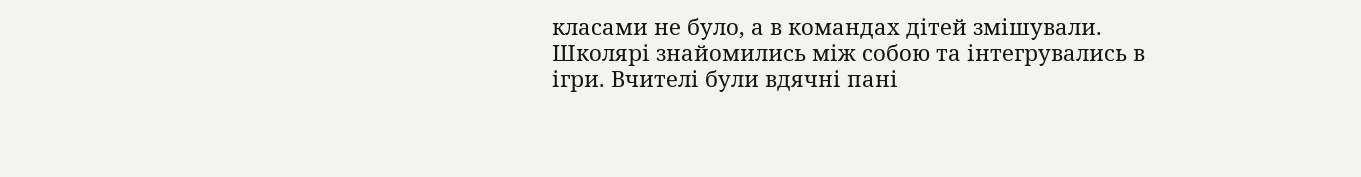класами не було, а в командах дітей змішували. Школярі знайомились між собою та інтегрувались в ігри. Вчителі були вдячні пані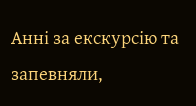Анні за екскурсію та запевняли,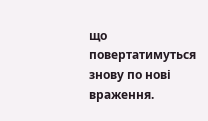що повертатимуться знову по нові враження.